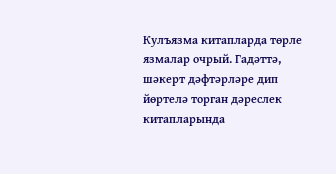Кулъязма китапларда төрле язмалар очрый. Гадәттә, шәкерт дәфтәрләре дип йөртелә торган дәреслек китапларында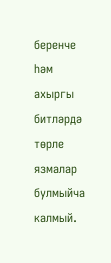беренче һәм ахыргы битләрдә төрле язмалар булмыйча калмый.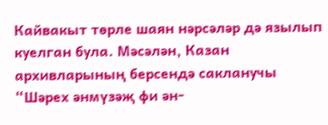Кайвакыт төрле шаян нәрсәләр дә язылып куелган була. Мәсәлән, Казан архивларының берсендә сакланучы “Шәрех әнмүзәҗ фи ән-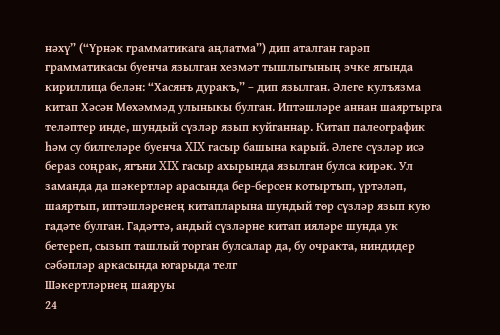нәхү” (“Үрнәк грамматикага аңлатма”) дип аталган гарәп грамматикасы буенча язылган хезмәт тышлыгының эчке ягында кириллица белән: “Хасянъ дуракъ,” – дип язылган. Әлеге кулъязма китап Хәсән Мөхәммәд улыныкы булган. Иптәшләре аннан шаяртырга теләптер инде, шундый сүзләр язып куйганнар. Китап палеографик һәм су билгеләре буенча XIX гасыр башына карый. Әлеге сүзләр исә бераз соңрак, ягъни XIX гасыр ахырында язылган булса кирәк. Ул заманда да шәкертләр арасында бер-берсен котыртып, үртәләп, шаяртып, иптәшләренең китапларына шундый төр сүзләр язып кую гадәте булган. Гадәттә, андый сүзләрне китап ияләре шунда ук бетереп, сызып ташлый торган булсалар да, бу очракта, ниндидер сәбәпләр аркасында югарыда телг
Шәкертләрнең шаяруы
24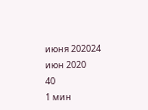июня 202024 июн 2020
40
1 мин